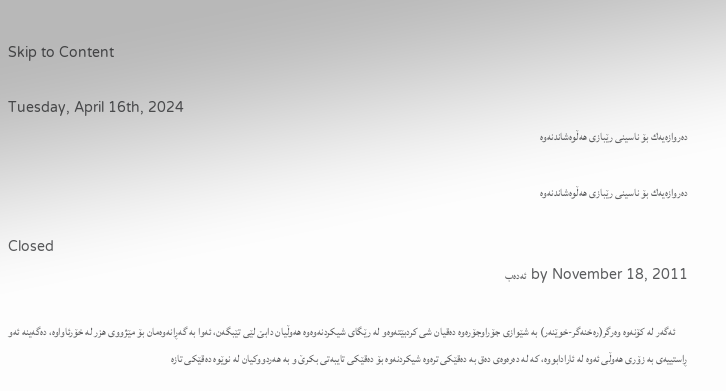Skip to Content

Tuesday, April 16th, 2024
ده‌روازه‌یه‌ك بۆ ناسینی رێبازی هه‌ڵوه‌شاندنه‌وه‌

ده‌روازه‌یه‌ك بۆ ناسینی رێبازی هه‌ڵوه‌شاندنه‌وه‌

Closed
by November 18, 2011 ئەدەب

      ئه‌گه‌ر له‌ كۆنه‌وه‌ وه‌رگر(ره‌خنه‌گر-خوێنه‌ر) به‌ شێوازی جۆراوجۆره‌وه‌ ده‌قیان شی كردبێته‌وه‌و له‌ رێگای شیكردنه‌وه‌وه‌ هه‌وڵیان دابێ‌ لێی تێبگه‌ن، ئه‌وا به‌ گه‌ڕانه‌وه‌مان بۆ مێژووی هزر له‌ خۆرئاواوه‌، ده‌گه‌ینه‌ ئه‌و ڕاستییه‌ی به‌ زۆری هه‌وڵی ئه‌وه‌ له‌ ئارادابووه‌، كه‌ له‌ ده‌ره‌وه‌ی ده‌ق به‌ ده‌قێكی تره‌وه‌ شیكردنه‌وه‌ بۆ ده‌قێكی تایبه‌تی بكرێ‌ و به‌ هه‌ردووكیان له‌ نوێوه‌ ده‌قێكی تازه‌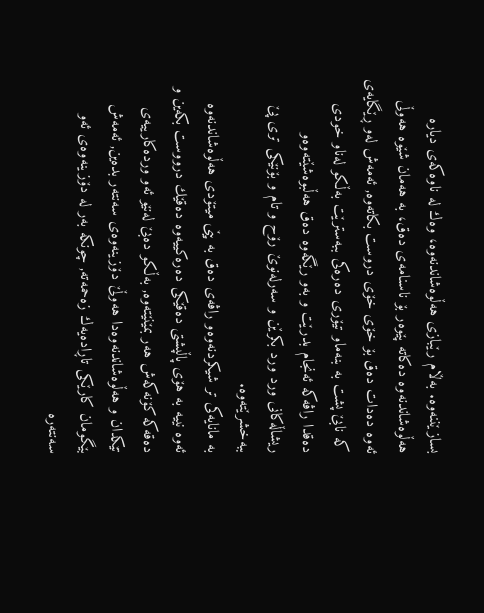بسازێننه‌وه‌. به‌ڵام رێبازی هه‌ڵوه‌شاندنه‌وه‌، وه‌ك له‌ ناوه‌كه‌ی دیاره‌ هه‌ڵوه‌شاندنه‌وه‌ ده‌كاته‌ پێوه‌ر بۆ ناسنامه‌ی ده‌ق، به‌ هه‌مان شێوه‌ هه‌وڵی ئه‌وه‌ ده‌دات ده‌ق بۆ خۆی خۆی دروست بكاته‌وه‌, ئه‌مه‌ش له‌و ڕێگایه‌ی كه‌ نابێ‌ پشت به‌ بنه‌ماو تیۆری ده‌ره‌كی ببه‌سترێت به‌ڵكو له‌ناو خودی ده‌قدا راڤه‌كه‌ ئه‌نجام بدرێت و به‌و رێگه‌وه‌ ده‌ق هه‌ڵبوه‌شێته‌وه‌و ریشاڵه‌كانی ورد ورد بكرێن و سه‌رله‌نوێ‌ رۆح و تام و بۆنێكی تری پێ‌ ببه‌خشرێته‌وه‌.
به‌ مانایه‌كی تر شیكردنه‌وه‌و راڤه‌ی ده‌ق به‌ پێی میتۆدی هه‌ڵوه‌شاندنه‌وه‌ ئه‌وه‌ نییه‌ به‌ هۆی پاڵپشتی ده‌قێكی ده‌ره‌كییه‌وه‌ ده‌قێك درووست بكه‌ین و ده‌قه‌كه‌ كۆنه‌كه‌ش هه‌ر بمێنێته‌وه‌, به‌ڵكو ده‌بێ‌ له‌نێو ئه‌و ورده‌كارییه‌ی تێكدان و هه‌ڵوه‌شاندنه‌وه‌دا هه‌وڵێ‌ دۆزینه‌وه‌ی سه‌نته‌ر بده‌ین, ئه‌مه‌ش بێگومان كارێكی تاڕاده‌یه‌ك زه‌حمه‌ته‌, چونكه‌ به‌ر له‌ دۆزینه‌وه‌ی ئه‌و سه‌نته‌ره‌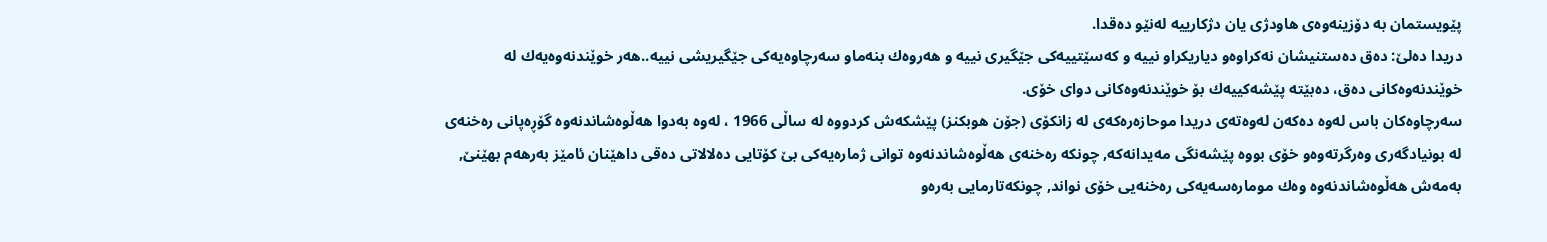پێویستمان به‌ دۆزینه‌وه‌ی هاودژی یان دژكارییه‌ له‌نێو ده‌قدا.
دریدا ده‌لێ‌: ده‌ق ده‌ستنیشان نه‌كراوه‌و دیاریكراو نییه‌ و كه‌سێتییه‌كی جێگیری نییه‌ و هه‌روه‌ك بنه‌ماو سه‌رچاوه‌یه‌كی جێگیریشی نییه‌..هه‌ر خوێندنه‌وه‌یه‌ك له‌ خوێندنه‌وه‌كانی ده‌ق، ده‌بێته‌ پێشه‌كییه‌ك بۆ خوێندنه‌وه‌كانی دوای خۆی.
سه‌رچاوه‌كان باس له‌وه‌ ده‌كه‌ن له‌وه‌ته‌ی دریدا موحازه‌ره‌كه‌ی له‌ زانكۆی (جۆن هوبكنز) پێشكه‌ش كردووه‌ له‌ ساڵی 1966 ، له‌وه‌ به‌دوا هه‌ڵوه‌شاندنه‌وه‌ گۆڕه‌پانی ره‌خنه‌ی له‌ بونیادگه‌ری وه‌رگرته‌وه‌و خۆی بووه‌ پێشه‌نگی مه‌یدانه‌كه‌, چونكه‌ ره‌خنه‌ی هه‌ڵوه‌شاندنه‌وه‌ توانی ژماره‌یه‌كی بێ‌ كۆتایی ده‌لالاتی ده‌قی داهێنان ئامێز به‌رهه‌م بهێنێ‌, به‌مه‌ش هه‌ڵوه‌شاندنه‌وه‌ وه‌ك موماره‌سه‌یه‌كی ره‌خنه‌یی خۆی نواند, چونكه‌تارمایی به‌ره‌و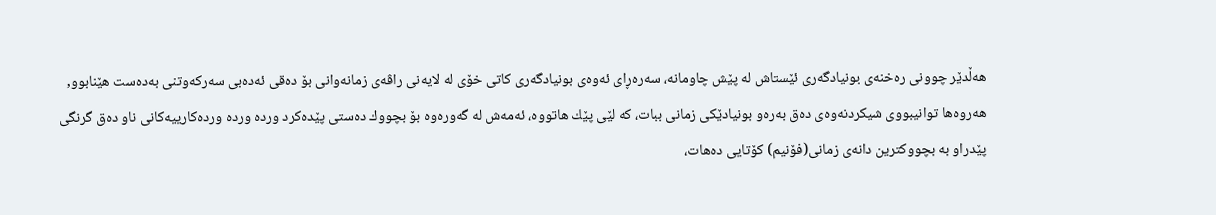هه‌ڵدێر چوونی ره‌خنه‌ی بونیادگه‌ری ئێستاش له‌ پێش چاومانه‌، سه‌ره‌ڕای ئه‌وه‌ی بونیادگه‌ری كاتی خۆی له‌ لایه‌نی راڤه‌ی زمانه‌وانی بۆ ده‌قی ئه‌ده‌بی سه‌ركه‌وتنی به‌ده‌ست هێنابوو, هه‌روه‌ها توانیبووی شیكردنه‌وه‌ی ده‌ق به‌ره‌و بونیادێكی زمانی ببات، كه‌ لێی پێك هاتووه‌، ئه‌مه‌ش له‌ گه‌وره‌وه‌ بۆ بچووك ده‌ستی پێده‌كرد ورده‌ ورده‌ ورده‌كارییه‌كانی ناو ده‌ق گرنگی پێدراو به‌ بچووكترین دانه‌ی زمانی(فۆنیم) كۆتایی ده‌هات،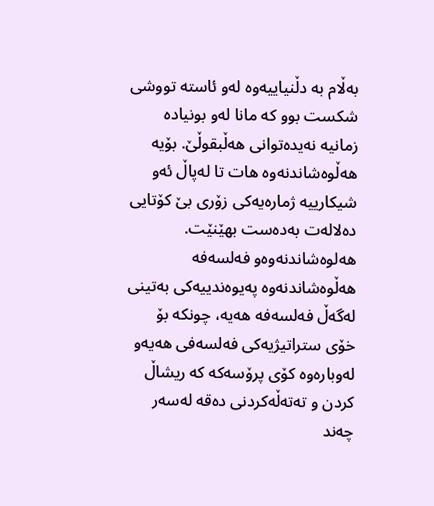به‌ڵام به‌ دڵنیاییه‌وه‌ له‌و ئاسته‌ تووشی شكست بوو كه‌ مانا له‌و بونیاده‌ زمانیه‌ نه‌یده‌توانی هه‌ڵبقوڵێ‌. بۆیه‌ هه‌ڵوه‌شاندنه‌وه‌ هات تا له‌پاڵ ئه‌و شیكارییه‌ ژماره‌یه‌كی زۆری بێ‌ كۆتایی ده‌لاله‌ت به‌ده‌ست بهێنێت.
هه‌لوه‌شاندنه‌وه‌و فه‌لسه‌فه‌
هه‌ڵوه‌شاندنه‌وه‌ په‌یوه‌ندییه‌كی به‌تینی له‌گه‌ڵ فه‌لسه‌فه‌ هه‌یه‌، چونكه‌ بۆ خۆی ستراتیژیه‌كی فه‌لسه‌فی هه‌یه‌و له‌وباره‌وه‌ كۆی پرۆسه‌كه‌ كه‌ ریشاڵ كردن و ته‌ته‌ڵه‌كردنی ده‌قه‌ له‌سه‌ر چه‌ند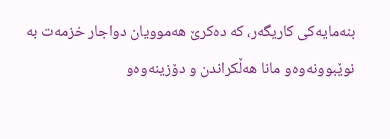بنه‌مایه‌كی كاریگه‌ر، كه‌ ده‌كرێ‌ هه‌موویان دواجار خزمه‌ت به‌ نوێبوونه‌وه‌و مانا هه‌ڵكراندن و دۆزینه‌وه‌و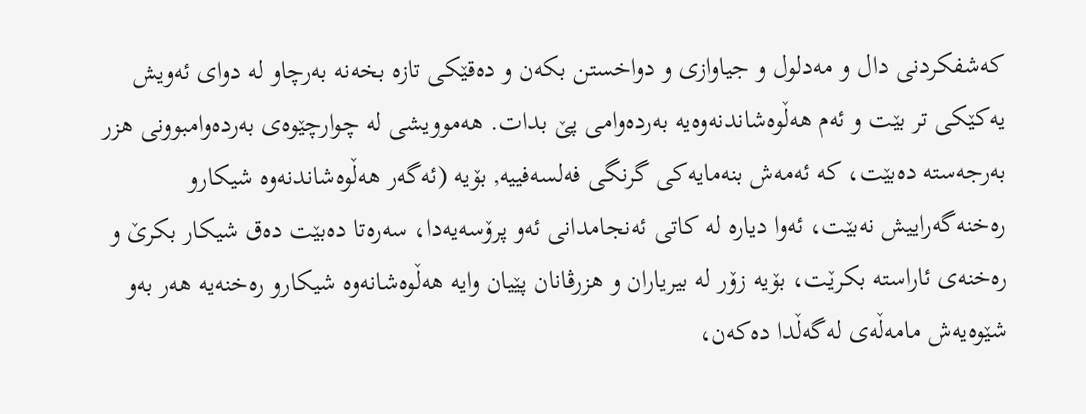كه‌شفكردنی دال و مه‌دلول و جیاوازی و دواخستن بكه‌ن و ده‌قێكی تازه‌ بخه‌نه‌ به‌رچاو له‌ دوای ئه‌ویش یه‌كێكی تر بێت و ئه‌م هه‌ڵوه‌شاندنه‌وه‌یه‌ به‌رده‌وامی پێ‌ بدات. هه‌موویشی له‌ چوارچێوه‌ی به‌رده‌وامبوونی هزر به‌رجه‌سته‌ ده‌بێت، كه‌ ئه‌مه‌ش بنه‌مایه‌كی گرنگی فه‌لسه‌فییه‌, بۆیه‌ (ئه‌گه‌ر هه‌ڵوه‌شاندنه‌وه‌ شیكارو ره‌خنه‌گه‌راییش نه‌بێت، ئه‌وا دیاره‌ له‌ كاتی ئه‌نجامدانی ئه‌و پرۆسه‌یه‌دا، سه‌ره‌تا ده‌بێت ده‌ق شیكار بكرێ و ره‌خنه‌ی ئاراسته‌ بكرێت، بۆیه‌ زۆر له‌ بیریاران و هزرڤانان پێیان وایه‌ هه‌ڵوه‌شانه‌وه‌ شیكارو ره‌خنه‌یه‌ هه‌ر به‌و شێوه‌یه‌ش مامه‌ڵه‌ی له‌گه‌ڵدا ده‌كه‌ن،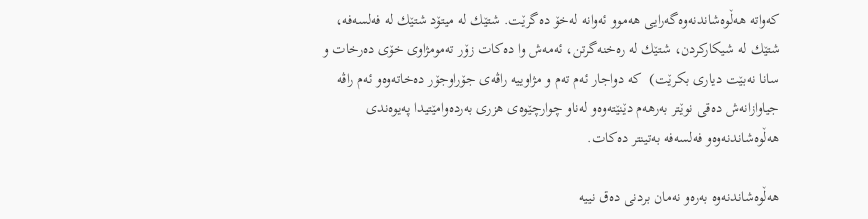كه‌واته‌ هه‌ڵوه‌شاندنه‌وه‌گه‌رایی هه‌موو ئه‌وانه‌ له‌خۆ ده‌گرێت. شتێك له‌ میتۆد شتێك له‌ فه‌لسه‌فه‌، شتێك له‌ شیكاركردن، شتێك له‌ ره‌خنه‌گرتن، ئه‌مه‌ش وا ده‌كات زۆر ته‌مومژاوی خۆی ده‌رخات و سانا نه‌بێت دیاری بكرێت)  كه‌ دواجار ئه‌م ته‌م و مژاوییه‌ راڤه‌ی جۆراوجۆر ده‌خاته‌وه‌و ئه‌م راڤه‌ جیاوازانه‌ش ده‌قی نوێتر به‌رهه‌م دێنێته‌وه‌و له‌ناو چوارچێوه‌ی هزری به‌رده‌وامێتیدا په‌یوه‌ندی هه‌ڵوه‌شاندنه‌وه‌و فه‌لسه‌فه‌ به‌تینتر ده‌كات.

هه‌ڵوه‌شاندنه‌وه‌ به‌ره‌و نه‌مان بردنی ده‌ق نییه‌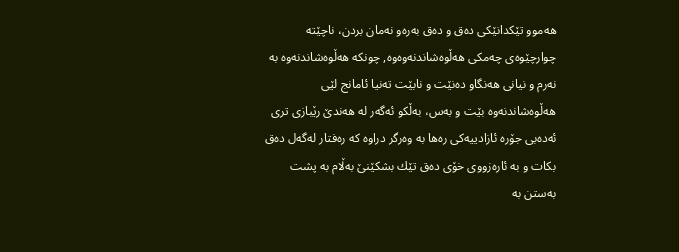هه‌موو تێكدانێكی ده‌ق و ده‌ق به‌ره‌و نه‌مان بردن، ناچێته‌ چوارچێوه‌ی چه‌مكی هه‌ڵوه‌شاندنه‌وه‌وه‌, چونكه‌ هه‌ڵوه‌شاندنه‌وه‌ به‌ نه‌رم و نیانی هه‌نگاو ده‌نێت و نابێت ته‌نیا ئامانج لێی هه‌ڵوه‌شاندنه‌وه‌ بێت و به‌س، به‌ڵكو ئه‌گه‌ر له‌ هه‌ندێ‌ رێبازی تری ئه‌ده‌بی جۆره‌ ئازادییه‌كی ره‌ها به‌ وه‌رگر دراوه‌ كه‌ ره‌فتار له‌گه‌ل ده‌ق بكات و به‌ ئاره‌زووی خۆی ده‌ق تێك بشكێنێ‌ به‌ڵام به‌ پشت به‌ستن به‌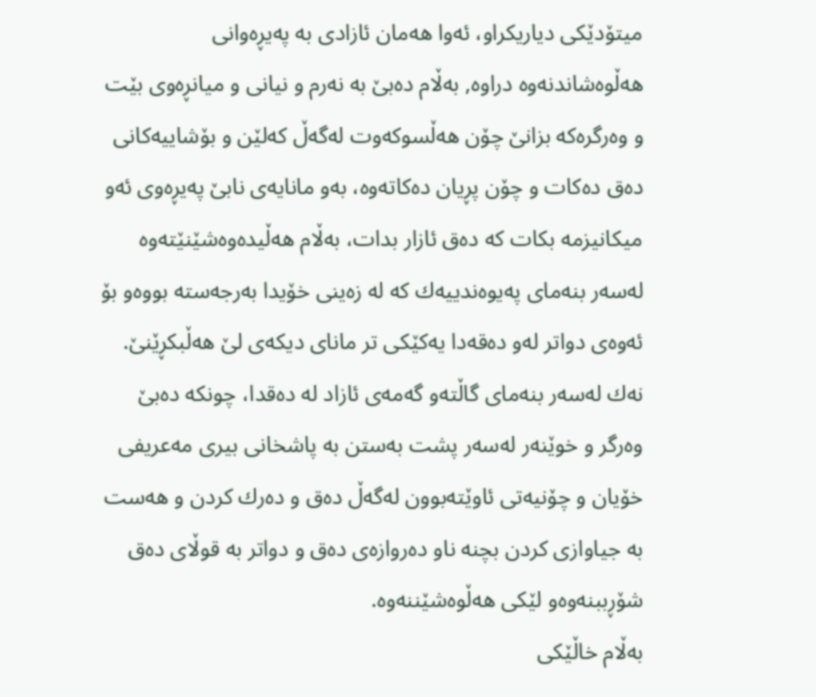میتۆدێكی دیاریكراو، ئه‌وا هه‌مان ئازادی به‌ په‌یڕه‌وانی هه‌ڵوه‌شاندنه‌وه‌ دراوه‌, به‌ڵام ده‌بێ‌ به‌ نه‌رم و نیانی و میانڕه‌وی بێت و وه‌رگره‌كه‌ بزانێ‌ چۆن هه‌ڵسوكه‌وت له‌گه‌ڵ كه‌لێن و بۆشاییه‌كانی ده‌ق ده‌كات و چۆن پڕیان ده‌كاته‌وه‌، به‌و مانایه‌ی نابێ‌ په‌یڕه‌وی ئه‌و میكانیزمه‌ بكات كه‌ ده‌ق ئازار بدات، به‌ڵام هه‌ڵیده‌وه‌شێنێته‌وه‌ له‌سه‌ر بنه‌مای په‌یوه‌ندییه‌ك كه‌ له‌ زه‌ینی خۆیدا به‌رجه‌سته‌ بووه‌و بۆ ئه‌وه‌ی دواتر له‌و ده‌قه‌دا یه‌كێكی تر مانای دیكه‌ی لێ‌ هه‌ڵبكڕێنێ‌. نه‌ك له‌سه‌ر بنه‌مای گاڵته‌و گه‌مه‌ی ئازاد له‌ ده‌قدا، چونكه‌ ده‌بێ‌ وه‌رگر و خوێنه‌ر له‌سه‌ر پشت به‌ستن به‌ پاشخانی بیری مه‌عریفی خۆیان و چۆنیه‌تی ئاوێته‌بوون له‌گه‌ڵ ده‌ق و ده‌رك كردن و هه‌ست به‌ جیاوازی كردن بچنه‌ ناو ده‌روازه‌ی ده‌ق و دواتر به‌ قوڵای ده‌ق شۆڕببنه‌وه‌و لێكی هه‌ڵوه‌شێننه‌وه‌.
به‌ڵام خاڵێكی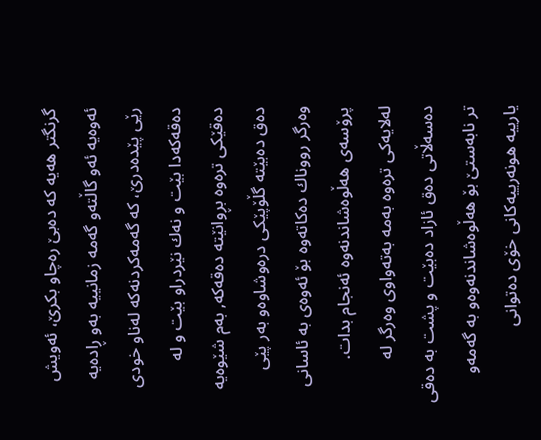گرنگتر هه‌یه‌ كه‌ ده‌بێ‌ ره‌چاو بكرێ‌، ئه‌ویش ئه‌وه‌یه‌ ئه‌و گاڵته‌و گه‌مه‌ زمانییه‌ به‌و ڕاده‌یه‌ رێی پێده‌درێ‌، كه‌ گه‌مه‌كردنه‌كه‌ له‌ناو خودی ده‌قه‌كه‌دا بێت و نه‌ك نێردراو بێت و له‌ ده‌قێكی تره‌وه‌ بڕوانێته‌ ده‌قه‌كه‌, به‌م شێوه‌یه‌ ده‌ق ده‌بێته‌ گڵۆپێكی دره‌وشاوه‌و به‌ر پێی وه‌رگر رووناك ده‌كاته‌وه‌ بۆ ئه‌وه‌ی به‌ ئاسانی پرۆسه‌ی هه‌ڵوه‌شاندنه‌وه‌ ئه‌نجام بدات. له‌لایه‌كی تره‌وه‌ به‌مه‌ به‌ته‌واوی وه‌رگر له‌ ده‌سه‌ڵاتی ده‌ق ئازاد ده‌بێت و پشت به‌ ده‌قی تر نابه‌ستێ‌ بۆ هه‌ڵوه‌شاندنه‌وه‌و به‌ گه‌مه‌و یارییه‌ هونه‌رییه‌كانی خۆی ده‌توانی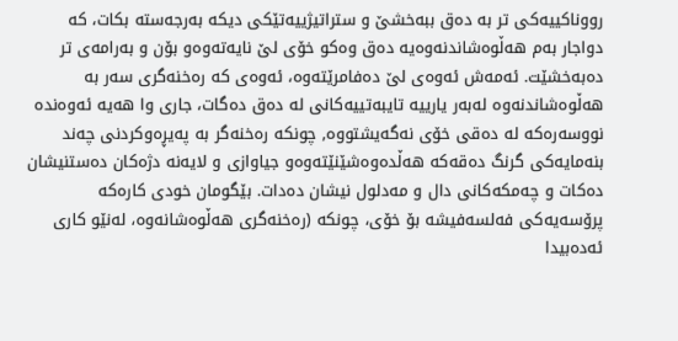رووناكییه‌كی تر به‌ ده‌ق ببه‌خشێ‌ و ستراتیژییه‌تێكی دیكه‌ به‌رجه‌سته‌ بكات، كه‌ دواجار به‌م هه‌ڵوه‌شاندنه‌وه‌یه‌ ده‌ق وه‌كو خۆی لێ‌ نایه‌ته‌وه‌و بۆن و به‌رامه‌ی تر ده‌به‌خشێت. ئه‌مه‌ش ئه‌وه‌ی لێ‌ ده‌فامرێته‌وه‌، ئه‌وه‌ی كه‌ ره‌خنه‌گری سه‌ر به‌ هه‌ڵوه‌شاندنه‌وه‌ له‌به‌ر یارییه‌ تایبه‌تییه‌كانی له‌ ده‌ق ده‌گات، جاری وا هه‌یه‌ ئه‌وه‌نده‌ نووسه‌ره‌كه‌ له‌ ده‌قی خۆی نه‌گه‌یشتووه‌, چونكه‌ ره‌خنه‌گر به‌ په‌یڕه‌وكردنی چه‌ند بنه‌مایه‌كی گرنگ ده‌قه‌كه‌ هه‌ڵده‌وه‌شێنێته‌وه‌و جیاوازی و لایه‌نه‌ دژه‌كان ده‌ستنیشان ده‌كات و چه‌مكه‌كانی دال و مه‌دلول نیشان ده‌دات. بێگومان خودی كاره‌كه‌ پرۆسه‌یه‌كی فه‌لسه‌فیشه‌ بۆ خۆی، چونكه‌ (ره‌خنه‌گری هه‌ڵوه‌شانه‌وه‌، له‌نێو كاری ئه‌ده‌بیدا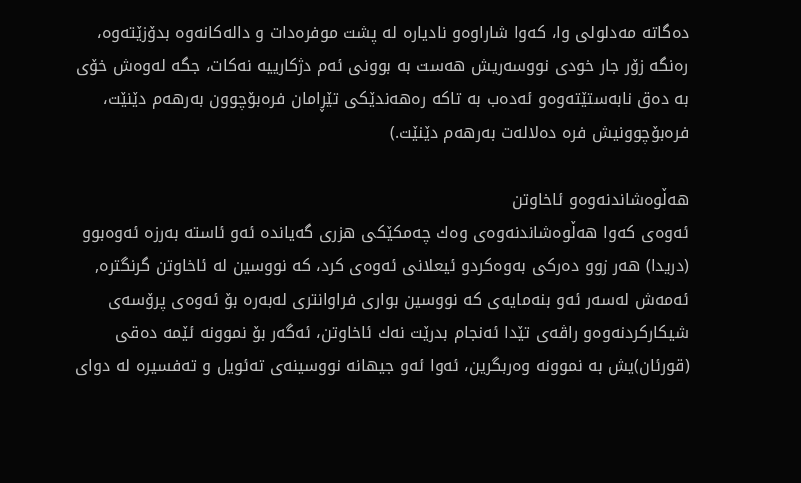ده‌گاته‌ مه‌دلولی وا، كه‌وا شاراوه‌و نادیاره‌ له‌ پشت موفره‌دات و داله‌كانه‌وه‌ بدۆزێته‌وه‌، ره‌نگه‌ زۆر جار خودی نووسه‌ریش هه‌ست به‌ بوونی ئه‌م دژكارییه‌ نه‌كات، جگه‌ له‌وه‌ش خۆی به‌ ده‌ق نابه‌ستێته‌وه‌و ئه‌ده‌ب به‌ تاكه‌ ره‌هه‌ندێكی تێڕامان فره‌بۆچوون به‌رهه‌م دێنێت، فره‌بۆچوونیش فره‌ ده‌لاله‌ت به‌رهه‌م دێنێت.)

هه‌ڵوه‌شاندنه‌وه‌و ئاخاوتن
ئه‌وه‌ی كه‌وا هه‌ڵوه‌شاندنه‌وه‌ی وه‌ك چه‌مكێكی هزری گه‌یانده‌ ئه‌و ئاسته‌ به‌رزه‌ ئه‌وه‌بوو (دریدا) هه‌ر زوو ده‌ركی به‌وه‌كردو ئیعلانی ئه‌وه‌ی كرد، كه‌ نووسین له‌ ئاخاوتن گرنگتره‌, ئه‌مه‌ش له‌سه‌ر ئه‌و بنه‌مایه‌ی كه‌ نووسین بواری فراوانتری له‌به‌ره‌ بۆ ئه‌وه‌ی پرۆسه‌ی شیكاركردنه‌وه‌و راڤه‌ی تێدا ئه‌نجام بدرێت نه‌ك ئاخاوتن، ئه‌گه‌ر بۆ نموونه‌ ئێمه‌ ده‌قی (قورئان)یش به‌ نموونه‌ وه‌ربگرین، ئه‌وا ئه‌و جیهانه‌ نووسینه‌ی ته‌ئویل و ته‌فسیره‌ له‌ دوای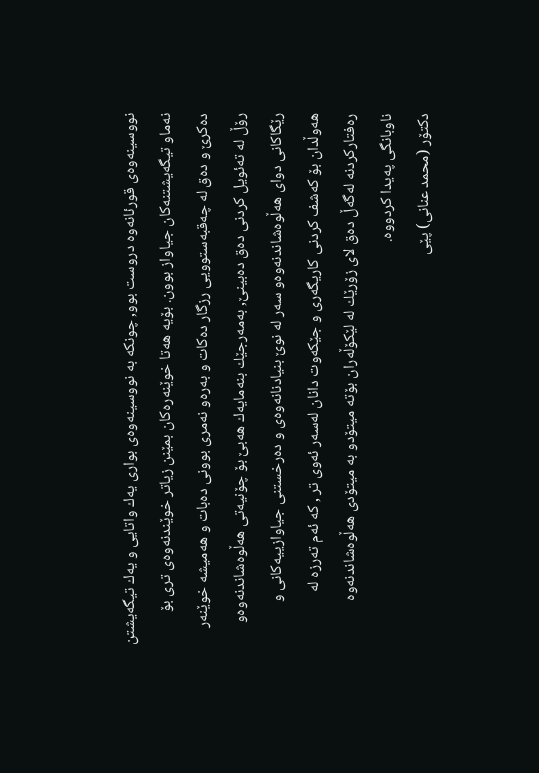نووسینه‌وه‌ی قورئانه‌وه‌ دروست بوو, چونكه‌ به‌ نووسینه‌وه‌ی بواری یه‌ك واتایی و یه‌ك تیگه‌یشتن نه‌ماو تیگه‌یشتنه‌كان جیاواز بوون. بۆیه‌ هه‌تا خوێنه‌ره‌كان بمێنن زیاتر خوێندنه‌وه‌ی تری بۆ ده‌كرێ‌ و ده‌ق له‌ چه‌قبه‌ستوویی رزگار ده‌كات و به‌ره‌و نه‌مری بوونی ده‌بات و هه‌میشه‌ خوێنه‌ر رۆڵ له‌ ته‌ئویل كردنی ده‌ق ده‌بینێ‌, به‌مه‌رجێك بنه‌مایه‌ك هه‌بێ‌ بۆ چۆنیه‌تی هه‌ڵوه‌شاندنه‌وه‌و رێگاكانی دوای هه‌ڵوه‌شاندنه‌وه‌و سه‌ر له‌ نوێ‌ بنیادنانه‌وه‌ی و ده‌رخستنی جیاوازییه‌كانی و هه‌وڵدان بۆ كه‌شف كردنی كاریگه‌ری و جێكه‌وت دانان له‌سه‌ر ئه‌وی تر , كه‌ ئه‌م ته‌رزه‌ له‌ ره‌فتاركردنه‌ له‌گه‌ڵ ده‌ق لای زۆرێك له‌ لێكۆڵه‌ران بۆته‌ میتۆدو به‌ میتۆدی هه‌ڵوه‌شاندنه‌وه‌ ناوبانگی په‌یدا كردووه‌.
دكتۆر (محمد عنانی) پێی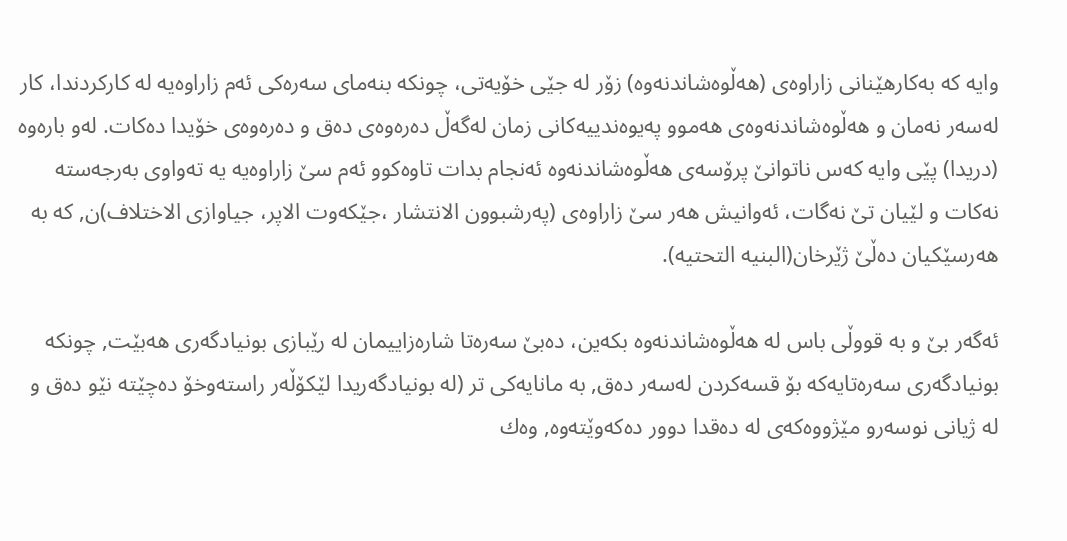وایه‌ كه‌ به‌كارهێنانی زاراوه‌ی (هه‌ڵوه‌شاندنه‌وه‌) زۆر له‌ جێی خۆیه‌تی، چونكه‌ بنه‌مای سه‌ره‌كی ئه‌م زاراوه‌یه‌ له‌ كاركردندا، كار له‌سه‌ر نه‌مان و هه‌ڵوه‌شاندنه‌وه‌ی هه‌موو په‌یوه‌ندییه‌كانی زمان له‌گه‌ڵ ده‌ره‌وه‌ی ده‌ق و ده‌ره‌وه‌ی خۆیدا ده‌كات. له‌و باره‌وه‌ (دریدا) پێی وایه‌ كه‌س ناتوانێ‌ پرۆسه‌ی هه‌ڵوه‌شاندنه‌وه‌ ئه‌نجام بدات تاوه‌كوو ئه‌م سێ‌ زاراوه‌یه‌ یه‌ ته‌واوی به‌رجه‌سته‌ نه‌كات و لێیان تێ‌ نه‌گات، ئه‌وانیش هه‌ر سێ‌ زاراوه‌ی (په‌رشبوون الانتشار ،جێكه‌وت الاپر، جیاوازی الاختلاف)ن, كه‌ به‌ هه‌رسێكیان ده‌ڵێ‌ ژێرخان(البنیه‌ التحتیه‌).

ئه‌گه‌ر بێ‌ و به‌ قووڵی باس له‌ هه‌ڵوه‌شاندنه‌وه‌ بكه‌ین، ده‌بێ‌ سه‌ره‌تا شاره‌زاییمان له‌ رێبازی بونیادگه‌ری هه‌بێت, چونكه‌ بونیادگه‌ری سه‌ره‌تایه‌كه‌ بۆ قسه‌كردن له‌سه‌ر ده‌ق, به‌ مانایه‌كی تر (له‌ بونیادگه‌ریدا لێكۆڵه‌ر راسته‌وخۆ ده‌چێته‌ نێو ده‌ق و له‌ ژیانی نوسه‌رو مێژووه‌كه‌ی له‌ ده‌قدا دوور ده‌كه‌وێته‌وه‌, وه‌ك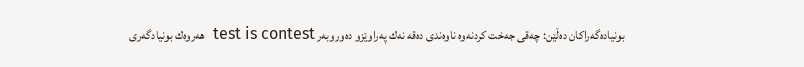بونیاده‌گه‌راكان ده‌ڵێن: چه‌قی جه‌خت كردنه‌وه‌ ناوه‌ندی ده‌قه‌ نه‌ك په‌راوێزو ده‌وروبه‌ر test is contest  هه‌روه‌ك بونیادگه‌ری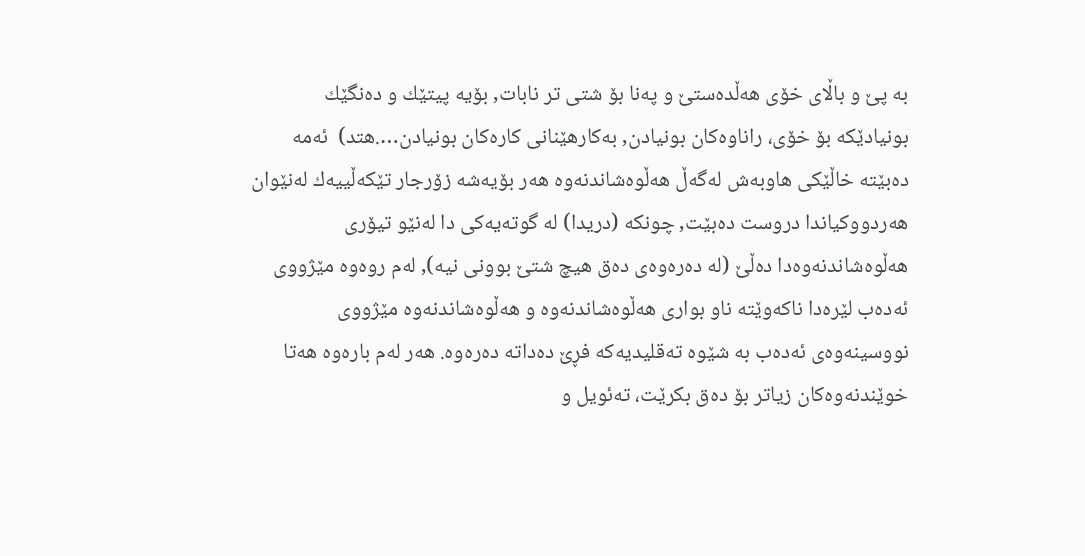به‌ پێ‌ و باڵای خۆی هه‌ڵده‌ستێ‌ و په‌نا بۆ شتی تر نابات, بۆیه‌ پیتێك و ده‌نگێك بونیادێكه‌ بۆ خۆی، راناوه‌كان بونیادن, به‌كارهێنانی كاره‌كان بونیادن….هتد)  ئه‌مه‌ ده‌بێته‌ خاڵێكی هاوبه‌ش له‌گه‌ڵ هه‌ڵوه‌شاندنه‌وه‌ هه‌ر بۆیه‌شه‌ زۆرجار تێكه‌ڵییه‌ك له‌نێوان هه‌ردووكیاندا دروست ده‌بێت, چونكه‌ (دریدا) له‌ گوته‌یه‌كی دا له‌نێو تیۆری هه‌ڵوه‌شاندنه‌وه‌دا ده‌ڵێ‌ (له‌ ده‌ره‌وه‌ی ده‌ق هیچ شتێ‌ بوونی نیه‌), له‌م روه‌وه‌ مێژووی ئه‌ده‌ب لێره‌دا ناكه‌وێته‌ ناو بواری هه‌ڵوه‌شاندنه‌وه‌ و هه‌ڵوه‌شاندنه‌وه‌ مێژووی نووسینه‌وه‌ی ئه‌ده‌ب به‌ شێوه‌ ته‌قلیدیه‌كه‌ فڕێ‌ ده‌داته‌ ده‌ره‌وه‌. هه‌ر له‌م باره‌وه‌ هه‌تا خوێندنه‌وه‌كان زیاتر بۆ ده‌ق بكرێت، ته‌ئویل و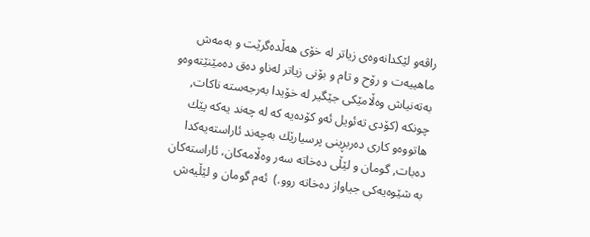راڤه‌و لێكدانه‌وه‌ی زیاتر له‌ خۆی هه‌ڵده‌گرێت و به‌مه‌ش ماهییه‌ت و رۆح و تام و بۆنی زیاتر له‌ناو ده‌ق ده‌مێنێته‌وه‌و به‌ته‌نیاش وه‌ڵامێكی جێگیر له‌ خۆیدا به‌رجه‌سته‌ ناكات, چونكه‌ (كۆدی ته‌ئویل ئه‌و كۆده‌یه‌ كه‌ له‌ چه‌ند یه‌كه‌ پێك هاتووه‌و كاری ده‌ربڕینی پرسیارێك به‌چه‌ند ئاراسته‌یه‌كدا ده‌بات, گومان و لێڵی ده‌خاته‌ سه‌ر وه‌ڵامه‌كان، ئاراسته‌كان به‌ شێوه‌یه‌كی جیاواز ده‌خاته‌ روو.)  ئه‌م گومان و لێڵیه‌ش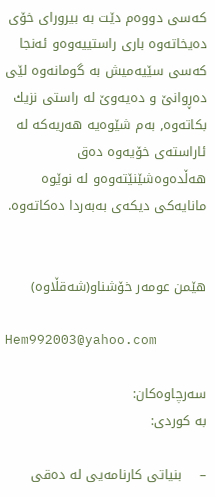كه‌سی دووه‌م دێت به‌ بیرورای خۆی ده‌یخاته‌وه‌ باری راستییه‌وه‌و ئه‌نجا كه‌سی سێیه‌میش به‌ گومانه‌وه‌ لێی ده‌ڕوانێ‌ و ده‌یه‌وێ‌ له‌ راستی نزیك بكاته‌وه‌, به‌م شێوه‌یه‌ هه‌ریه‌كه‌ له‌ ئاراسته‌ی خۆیه‌وه‌ ده‌ق هه‌ڵده‌وه‌شێنێته‌وه‌و له‌ نوێوه‌ مانایه‌كی دیكه‌ی به‌به‌ردا ده‌كاته‌وه‌.


هێمن عومه‌ر خۆشناو(شه‌قڵاوه‌)

Hem992003@yahoo.com

سه‌رچاوه‌كان:
به‌ كوردی:

–    بنیاتی كارنامه‌یی له‌ ده‌قی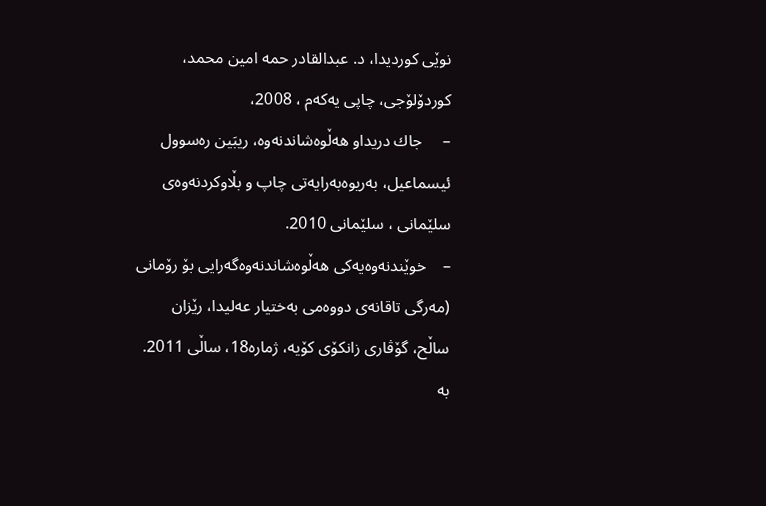نوێی كوردیدا، د. عبدالقادر حمه‌ امین محمد، كوردۆلۆجی، چاپی یه‌كه‌م ، 2008،
–     جاك دریداو هه‌ڵوه‌شاندنه‌وه‌، ریبَین ره‌سوول ئیسماعیل، به‌ریوه‌به‌رایه‌تی چاپ و بڵاوكردنه‌وه‌ی سلێمانی ، سلێمانی 2010.
–    خوێندنه‌وه‌یه‌كی هه‌ڵوه‌شاندنه‌وه‌گه‌رایی بۆ رۆمانی (مه‌رگی تاقانه‌ی دووه‌می به‌ختیار عه‌لیدا، رێزان ساڵح، گۆڤاری زانكۆی كۆیه‌، ژماره‌18، ساڵی 2011.
به‌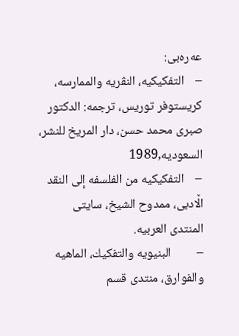عه‌ره‌بی:
–    التفكیكیه‌، النڤریه‌ والممارسه‌، كریستوفر توریس، ترجمه‌: الدكتور صبری محمد حسن، دار المریخ للنشر، السعودیه‌,1989
–    التفكیكیه‌ من الفلسفه‌ إلی النقد اڵادبی، ممدوح الشیخ، سایتی المنتدی العربیه‌.
–         البنیویه‌ والتفكیك، الماهیه‌ والفوارق، منتدی قسم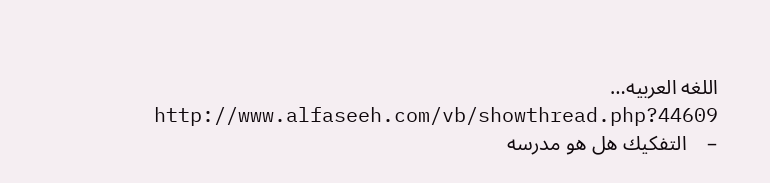اللغه‌ العربیه‌… http://www.alfaseeh.com/vb/showthread.php?44609
–    التفكیك هل هو مدرسه‌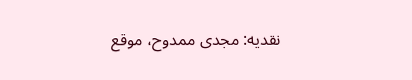نقدیه‌: مجدی ممدوح، موقع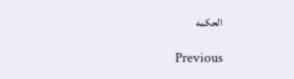الحكمه‌

Previous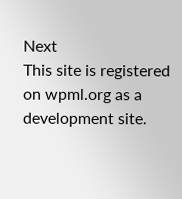Next
This site is registered on wpml.org as a development site.